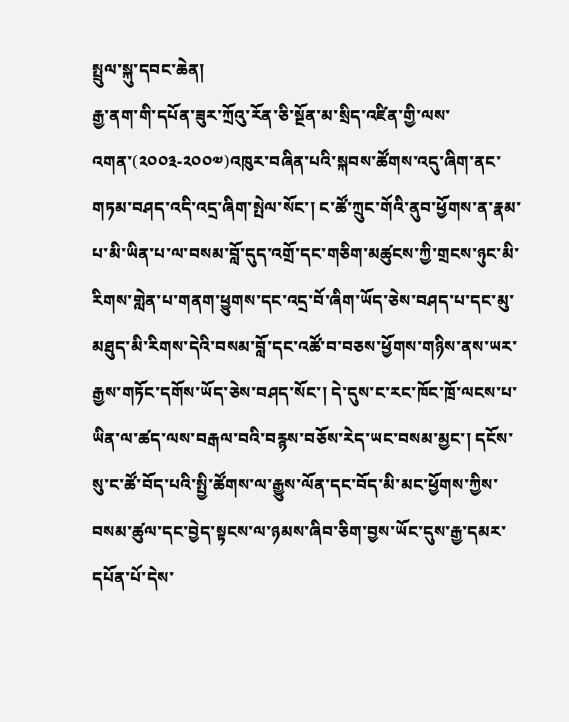སྤྲུལ་སྐུ་དབང་ཆེན།
རྒྱ་ནག་གི་དཔོན་ཟུར་ཀྲོའུ་རོན་ཅི་སྔོན་མ་སྲིད་འཛིན་གྱི་ལས་འགན་(༢༠༠༣-༢༠༠༧)འཁུར་བཞིན་པའི་སྐབས་ཚོགས་འདུ་ཞིག་ནང་གཏམ་བཤད་འདི་འདྲ་ཞིག་སྤེལ་སོང་། ང་ཚོ་ཀྲུང་གོའི་ནུབ་ཕྱོགས་ན་རྣམ་པ་མི་ཡིན་པ་ལ་བསམ་བློ་དུད་འགྲོ་དང་གཅིག་མཚུངས་ཀྱི་གྲངས་ཉུང་མི་རིགས་གླེན་པ་གནག་ཕྱུགས་དང་འདྲ་བོ་ཞིག་ཡོད་ཅེས་བཤད་པ་དང་མུ་མཐུད་མི་རིགས་དེའི་བསམ་བློ་དང་འཚོ་བ་བཅས་ཕྱོགས་གཉིས་ནས་ཡར་རྒྱས་གཏོང་དགོས་ཡོད་ཅེས་བཤད་སོང་། དེ་དུས་ང་རང་ཁོང་ཁྲོ་ལངས་པ་ཡིན་ལ་ཚད་ལས་བརྒལ་བའི་བརྙས་བཅོས་རེད་ཡང་བསམ་མྱང་། དངོས་སུ་ང་ཚོ་བོད་པའི་སྤྱི་ཚོགས་ལ་རྒྱུས་ལོན་དང་བོད་མི་མང་ཕྱོགས་ཀྱིས་བསམ་ཚུལ་དང་བྱེད་སྟངས་ལ་ཉམས་ཞིབ་ཅིག་བྱས་ཡོང་དུས་རྒྱ་དམར་དཔོན་པོ་དེས་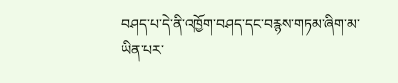བཤད་པ་དེ་ནི་འཁྱོག་བཤད་དང་བརྙས་གཏམ་ཞིག་མ་ཡིན་པར་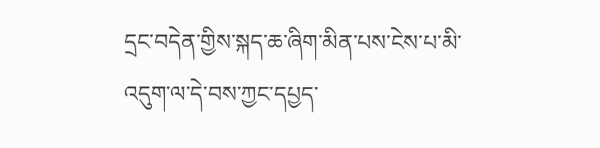དྲང་བདེན་གྱིས་སྐད་ཆ་ཞིག་མིན་པས་ངེས་པ་མི་འདུག་ལ་དེ་བས་ཀྱང་དཔྱད་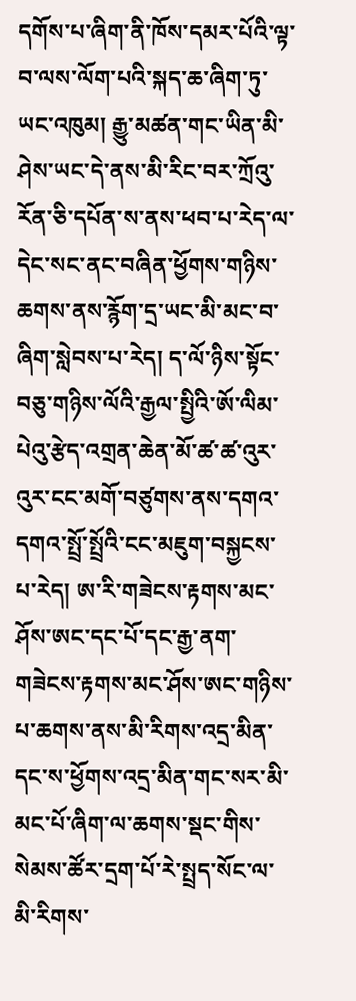དགོས་པ་ཞིག་ནི་ཁོས་དམར་པོའི་ལྟ་བ་ལས་ལོག་པའི་སྐད་ཆ་ཞིག་ཏུ་ཡང་འཁུམ། རྒྱུ་མཚན་གང་ཡིན་མི་ཤེས་ཡང་དེ་ནས་མི་རིང་བར་ཀྲོའུ་རོན་ཅི་དཔོན་ས་ནས་ཕབ་པ་རེད་ལ་དེང་སང་ནང་བཞིན་ཕྱོགས་གཉིས་ཆགས་ནས་རྙོག་དྲ་ཡང་མི་མང་བ་ཞིག་སླེབས་པ་རེད། ད་ལོ་ཉིས་སྟོང་བཅུ་གཉིས་ལོའི་རྒྱལ་སྤྱིའི་ཨོ་ལིམ་པེའུ་རྩེད་འགྲན་ཆེན་མོ་ཚ་ཚ་འུར་འུར་ངང་མགོ་བཙུགས་ནས་དགའ་དགའ་སྤྲོ་སྤྲོའི་ངང་མཇུག་བསྐྱངས་པ་རེད། ཨ་རི་གཟེངས་རྟགས་མང་ཤོས་ཨང་དང་པོ་དང་རྒྱ་ནག་གཟེངས་རྟགས་མང་ཤོས་ཨང་གཉིས་པ་ཆགས་ནས་མི་རིགས་འདྲ་མིན་དང་ས་ཕྱོགས་འདྲ་མིན་གང་སར་མི་མང་པོ་ཞིག་ལ་ཆགས་སྡང་གིས་སེམས་ཚོར་དྲག་པོ་རེ་སྤྲད་སོང་ལ་མི་རིགས་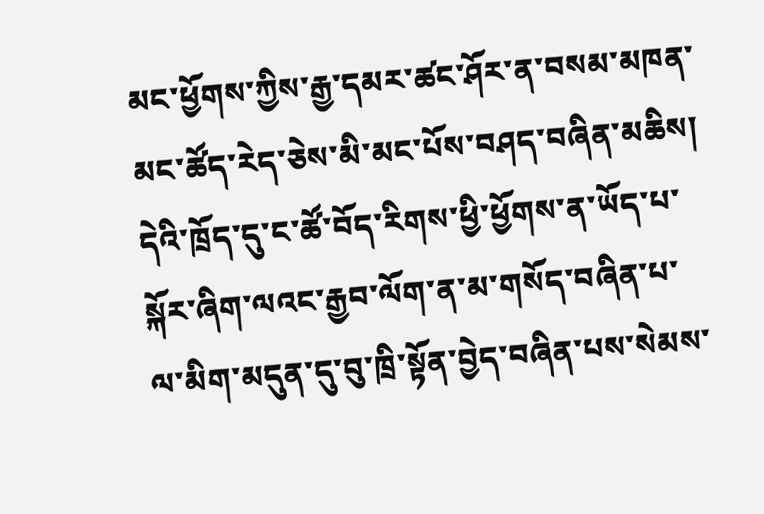མང་ཕྱོགས་ཀྱིས་རྒྱ་དམར་ཚང་ཤོར་ན་བསམ་མཁན་མང་ཚོད་རེད་ཅེས་མི་མང་པོས་བཤད་བཞིན་མཆིས། དེའི་ཁྲོད་དུ་ང་ཚོ་བོད་རིགས་ཕྱི་ཕྱོགས་ན་ཡོད་པ་སྐོར་ཞིག་ལའང་རྒྱབ་ལོག་ན་མ་གསོད་བཞིན་པ་ལ་མིག་མདུན་དུ་བུ་ཁྲི་སྟོན་བྱེད་བཞིན་པས་སེམས་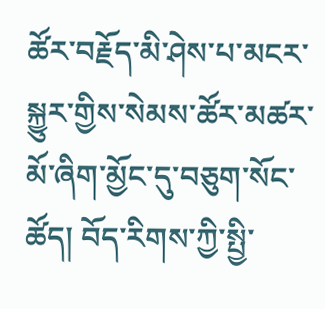ཚོར་བརྗོད་མི་ཤེས་པ་མངར་སྐྱུར་གྱིས་སེམས་ཚོར་མཚར་མོ་ཞིག་མྱོང་དུ་བཅུག་སོང་ཚོད། བོད་རིགས་ཀྱི་སྤྱི་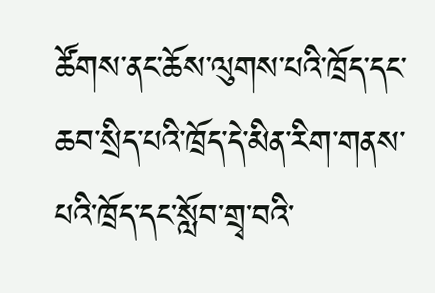ཚོགས་ནང་ཆོས་ལུགས་པའི་ཁྲོད་དང་ཆབ་སྲིད་པའི་ཁྲོད་དེ་མིན་རིག་གནས་པའི་ཁྲོད་དང་སློབ་གྲྭ་བའི་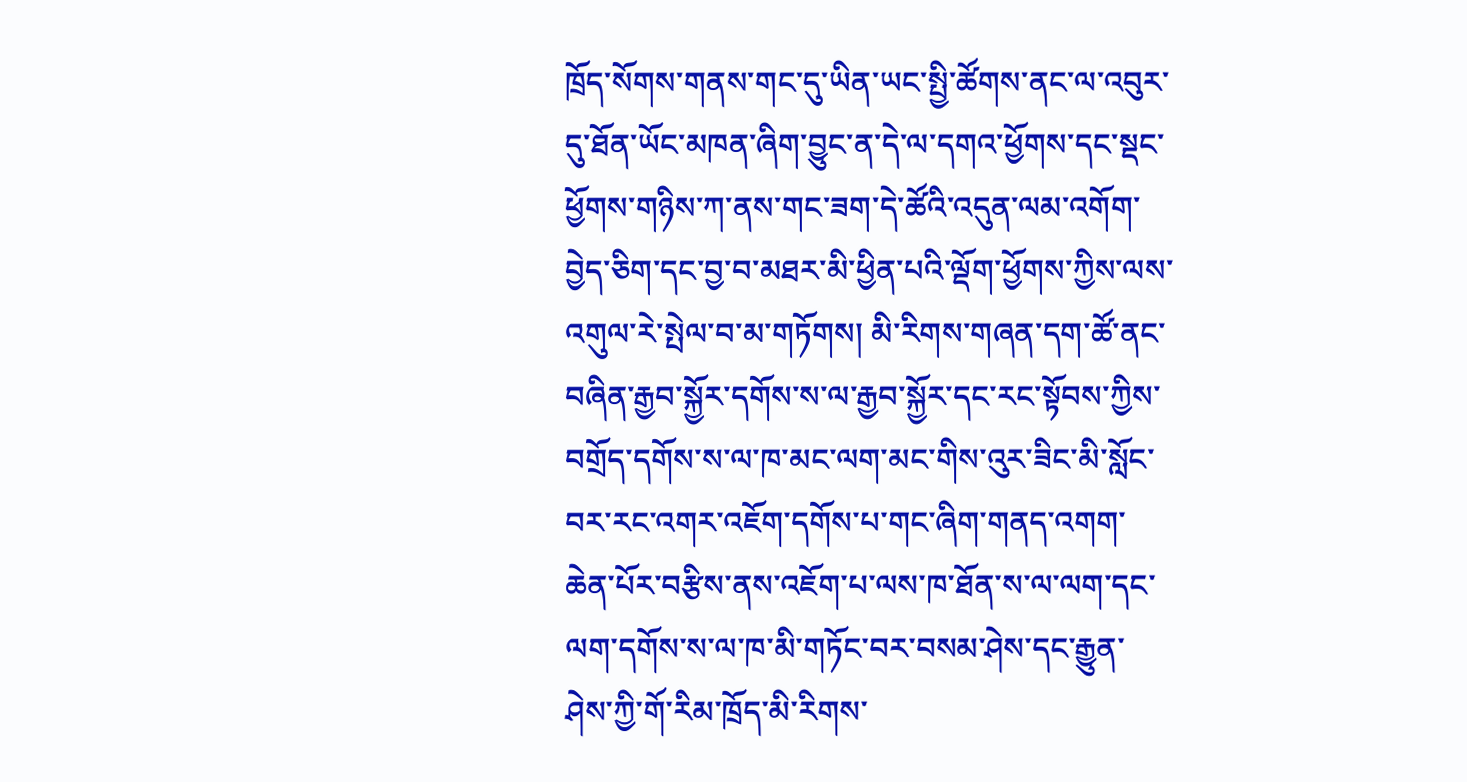ཁྲོད་སོགས་གནས་གང་དུ་ཡིན་ཡང་སྤྱི་ཚོགས་ནང་ལ་འབུར་དུ་ཐོན་ཡོང་མཁན་ཞིག་བྱུང་ན་དེ་ལ་དགའ་ཕྱོགས་དང་སྡང་ཕྱོགས་གཉིས་ཀ་ནས་གང་ཟག་དེ་ཚོའི་འདུན་ལམ་འགོག་བྱེད་ཅིག་དང་བྱ་བ་མཐར་མི་ཕྱིན་པའི་ལྡོག་ཕྱོགས་ཀྱིས་ལས་འགུལ་རེ་སྤེལ་བ་མ་གཏོགས། མི་རིགས་གཞན་དག་ཚོ་ནང་བཞིན་རྒྱབ་སྐྱོར་དགོས་ས་ལ་རྒྱབ་སྐྱོར་དང་རང་སྟོབས་ཀྱིས་བགྲོད་དགོས་ས་ལ་ཁ་མང་ལག་མང་གིས་འུར་ཟིང་མི་སློང་བར་རང་འགར་འཇོག་དགོས་པ་གང་ཞིག་གནད་འགག་ཆེན་པོར་བརྩིས་ནས་འཇོག་པ་ལས་ཁ་ཐོན་ས་ལ་ལག་དང་ལག་དགོས་ས་ལ་ཁ་མི་གཏོང་བར་བསམ་ཤེས་དང་རྒྱུན་ཤེས་ཀྱི་གོ་རིམ་ཁྲོད་མི་རིགས་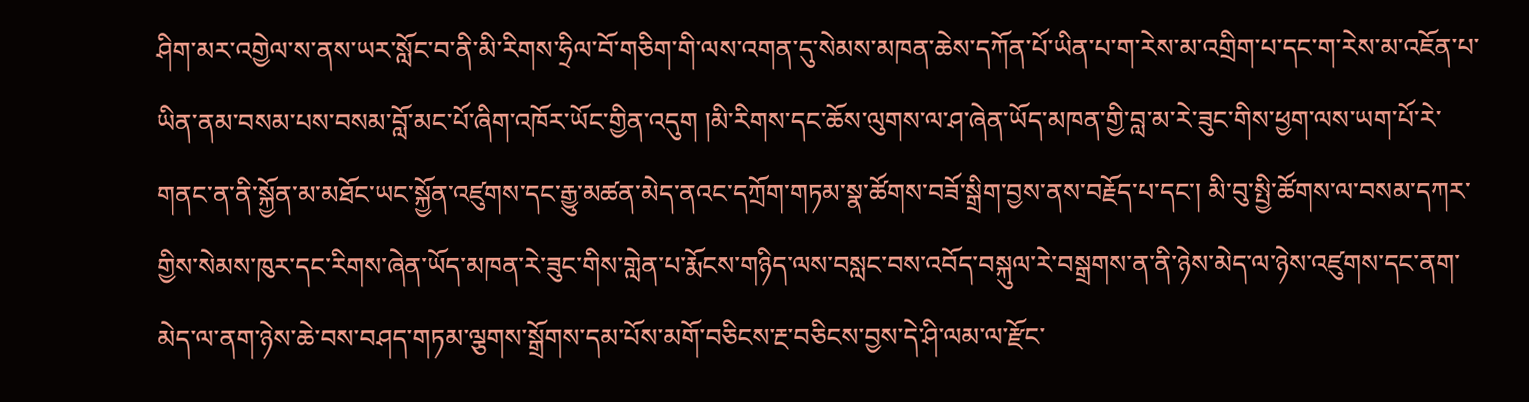ཤིག་མར་འགྱེལ་ས་ནས་ཡར་སློང་བ་ནི་མི་རིགས་ཧྲིལ་བོ་གཅིག་གི་ལས་འགན་དུ་སེམས་མཁན་ཆེས་དཀོན་པོ་ཡིན་པ་ག་རེས་མ་འགྲིག་པ་དང་ག་རེས་མ་འཇོན་པ་ཡིན་ནམ་བསམ་པས་བསམ་བློ་མང་པོ་ཞིག་འཁོར་ཡོང་གྱིན་འདུག །མི་རིགས་དང་ཆོས་ལུགས་ལ་ཤ་ཞེན་ཡོད་མཁན་གྱི་བླ་མ་རེ་ཟུང་གིས་ཕྱག་ལས་ཡག་པོ་རེ་གནང་ན་ནི་སྐྱོན་མ་མཐོང་ཡང་སྐྱོན་འཛུགས་དང་རྒྱུ་མཚན་མེད་ནའང་དཀྲོག་གཏམ་སྣ་ཚོགས་བཟོ་སྒྲིག་བྱས་ནས་བརྗོད་པ་དང་། མི་བུ་སྤྱི་ཚོགས་ལ་བསམ་དཀར་གྱིས་སེམས་ཁུར་དང་རིགས་ཞེན་ཡོད་མཁན་རེ་ཟུང་གིས་གླེན་པ་རྨོངས་གཉིད་ལས་བསླང་བས་འབོད་བསྐུལ་རེ་བསྒྲགས་ན་ནི་ཉེས་མེད་ལ་ཉེས་འཛུགས་དང་ནག་མེད་ལ་ནག་ཉེས་ཆེ་བས་བཤད་གཏམ་ལྕགས་སྒྲོགས་དམ་པོས་མགོ་བཅིངས་རྔ་བཅིངས་བྱས་དེ་ཤི་ལམ་ལ་རྫོང་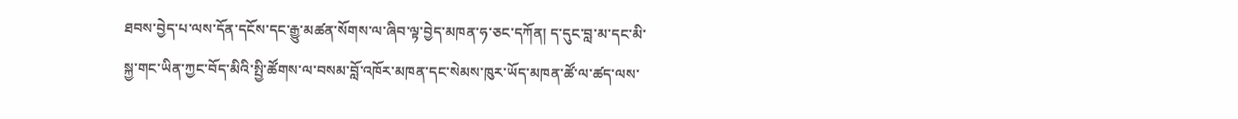ཐབས་བྱེད་པ་ལས་དོན་དངོས་དང་རྒྱུ་མཚན་སོགས་ལ་ཞིབ་ལྟ་བྱེད་མཁན་ཧ་ཅང་དཀོན། ད་དུང་བླ་མ་དང་མི་སྐྱ་གང་ཡིན་ཀྱང་བོད་མིའི་སྤྱི་ཚོགས་ལ་བསམ་བློ་འཁོར་མཁན་དང་སེམས་ཁུར་ཡོད་མཁན་ཚོ་ལ་ཚད་ལས་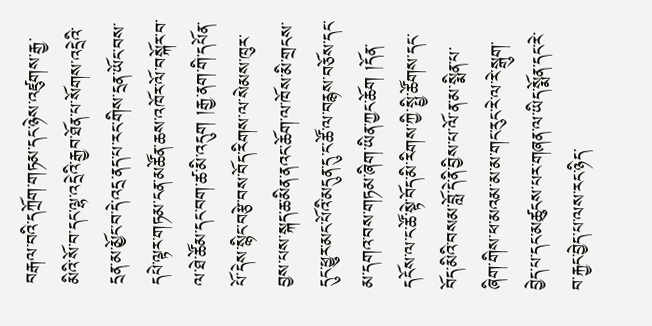བརྒལ་བའི་དཀྲོག་གཏམ་དང་ཉེས་འཛུགས་རྒྱ་མིའི་སོ་བ་དང་ལྷ་འདྲེའི་རྒྱབ་ཐོན་པ་སོགས་འདྲེའི་དྲན་མ་མྱོང་བ་དེ་འདྲ་ནད་པ་རང་གིས་དྲན་ཡོང་བས་དཔེ་ལྟར་གཏམ་ངན་མཚོན་ཆས་འཁོར་ལོ་བསྐོར་བ་ལ་ཐེ་ཚོམ་དང་བག་ཚ་མི་འདུག །རྒྱ་ནག་གི་དཔོན་པོ་དེས་སྙིང་བརྩེ་བས་བོད་རིགས་ལ་སེམས་ཁུར་བྱས་པས་སྐད་ཆ་མིན་ནའང་ཆོག་ལ་ཁོས་མི་གྲངས་དུང་ཕྱུར་མང་པོའི་མདུན་དུ་ང་ཚོ་ལ་བརྙས་བཅོས་དང་མ་དགའ་བས་གཏམ་ཞིག་ཡིན་ཀྱང་ཆོག །དོན་དངོས་ལ་ང་ཚོ་སྟེ་བོད་མི་རིགས་ཀྱི་སྤྱི་ཚོགས་དང་བོད་མིའི་བསམ་བློ་དེ་ནི་བྱིས་པ་ལོ་ན་མ་སྨིན་པ་ཞིག་གིས་ཕ་མའམ་མ་མ་གང་རུང་རེ་ལ་རེ་སྒུག་བྱེད་པ་དང་མཚུངས་པར་གཞན་ལ་ཡིད་སྨོན་དང་རེ་བ་རྐྱང་བྱེད་པ་ལས་རང་ཉིད་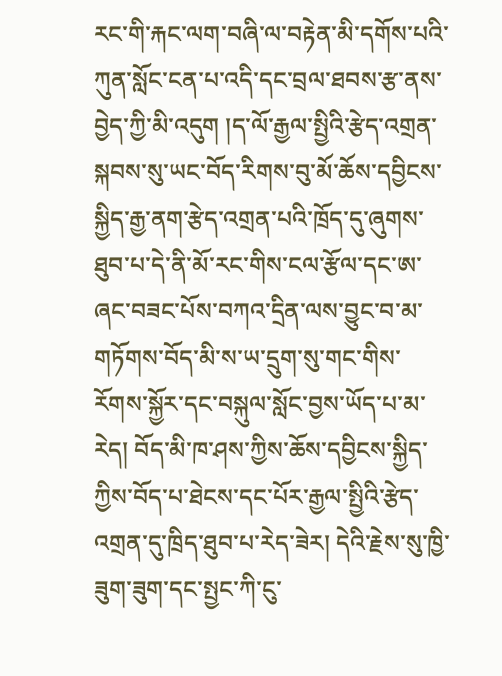རང་གི་རྐང་ལག་བཞི་ལ་བརྟེན་མི་དགོས་པའི་ཀུན་སློང་ངན་པ་འདི་དང་བྲལ་ཐབས་རྩ་ནས་བྱེད་ཀྱི་མི་འདུག །ད་ལོ་རྒྱལ་སྤྱིའི་རྩེད་འགྲན་སྐབས་སུ་ཡང་བོད་རིགས་བུ་མོ་ཆོས་དབྱིངས་སྐྱིད་རྒྱ་ནག་རྩེད་འགྲན་པའི་ཁྲོད་དུ་ཞུགས་ཐུབ་པ་དེ་ནི་མོ་རང་གིས་ངལ་རྩོལ་དང་ཨ་ཞང་བཟང་པོས་བཀའ་དྲིན་ལས་བྱུང་བ་མ་གཏོགས་བོད་མི་ས་ཡ་དྲུག་སུ་གང་གིས་རོགས་སྐྱོར་དང་བསྐུལ་སློང་བྱས་ཡོད་པ་མ་རེད། བོད་མི་ཁ་ཤས་ཀྱིས་ཆོས་དབྱིངས་སྐྱིད་ཀྱིས་བོད་པ་ཐེངས་དང་པོར་རྒྱལ་སྤྱིའི་རྩེད་འགྲན་དུ་ཁྲིད་ཐུབ་པ་རེད་ཟེར། དེའི་རྗེས་སུ་ཁྱི་ཟུག་ཟུག་དང་སྤྱང་ཀི་ངུ་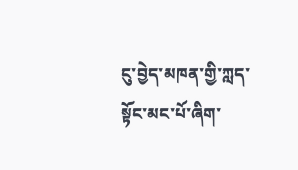ངུ་བྱེད་མཁན་གྱི་ཀླད་སྟོང་མང་པོ་ཞིག་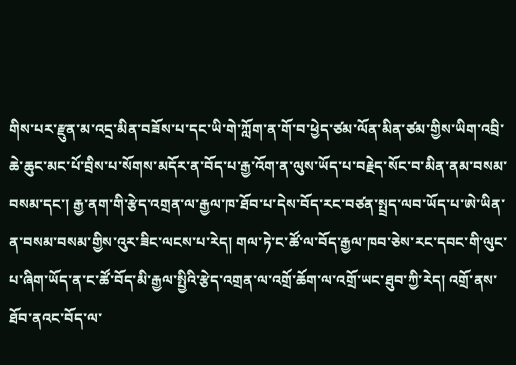གིས་པར་རྫུན་མ་འདྲ་མིན་བཟོས་པ་དང་ཡི་གེ་ཀློག་ན་གོ་བ་ཕྱེད་ཙམ་ལོན་མིན་ཙམ་གྱིས་ཡིག་འབྲི་ཆེ་ཆུང་མང་པོ་བྲིས་པ་སོགས་མདོར་ན་བོད་པ་རྒྱ་འོག་ན་ལུས་ཡོད་པ་བརྗེད་སོང་བ་མིན་ནམ་བསམ་བསམ་དང་། རྒྱ་ནག་གི་རྩེད་འགྲན་ལ་རྒྱལ་ཁ་ཐོབ་པ་དེས་བོད་རང་བཙན་སྤྲད་ལབ་ཡོད་པ་ཨེ་ཡིན་ན་བསམ་བསམ་གྱིས་འུར་ཟིང་ལངས་པ་རེད། གལ་ཏེ་ང་ཚོ་ལ་བོད་རྒྱལ་ཁབ་ཅེས་རང་དབང་གི་ལུང་པ་ཞིག་ཡོད་ན་ང་ཚོ་བོད་མི་རྒྱལ་སྤྱིའི་རྩེད་འགྲན་ལ་འགྲོ་ཆོག་ལ་འགྲོ་ཡང་ཐུབ་ཀྱི་རེད། འགྲོ་ནས་ཐོབ་ནའང་བོད་ལ་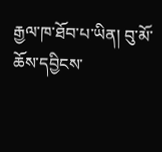རྒྱལ་ཁ་ཐོབ་པ་ཡིན། བུ་མོ་ཆོས་དབྱིངས་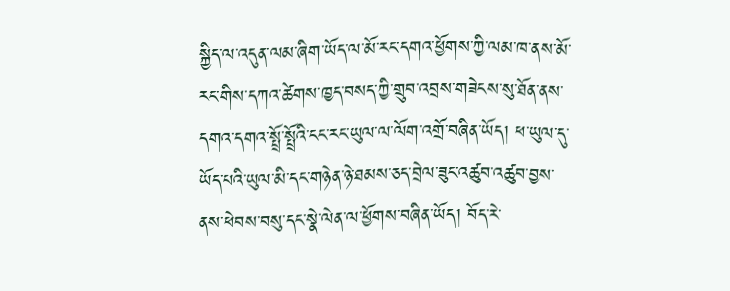སྐྱིད་ལ་འདུན་ལམ་ཞིག་ཡོད་ལ་མོ་རང་དགའ་ཕྱོགས་ཀྱི་ལམ་ཁ་ནས་མོ་རང་གིས་དཀའ་ཚེགས་ཁྱད་བསད་ཀྱི་གྲུབ་འབྲས་གཟེངས་སུ་ཐོན་ནས་དགའ་དགའ་སྤྲོ་སྤྲོའི་ངང་རང་ཡུལ་ལ་ལོག་འགྲོ་བཞིན་ཡོད། ཕ་ཡུལ་དུ་ཡོད་པའི་ཡུལ་མི་དང་གཉེན་ཉེ་ཐམས་ཅད་བྲེལ་ཟུང་འཚུབ་འཚུབ་བྱས་ནས་ཕེབས་བསུ་དང་སྣེ་ལེན་ལ་ཕྱོགས་བཞིན་ཡོད། བོད་རེ་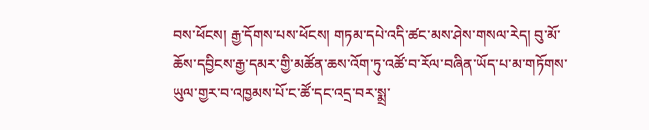བས་ཕོངས། རྒྱ་དོགས་པས་ཕོངས། གཏམ་དཔེ་འདི་ཚང་མས་ཤེས་གསལ་རེད། བུ་མོ་ཆོས་དབྱིངས་རྒྱ་དམར་གྱི་མཚོན་ཆས་འོག་ཏུ་འཚོ་བ་རོལ་བཞིན་ཡོད་པ་མ་གཏོགས་ཡུལ་གྱར་བ་འཁྱམས་པོ་ང་ཚོ་དང་འདྲ་བར་སྨྲ་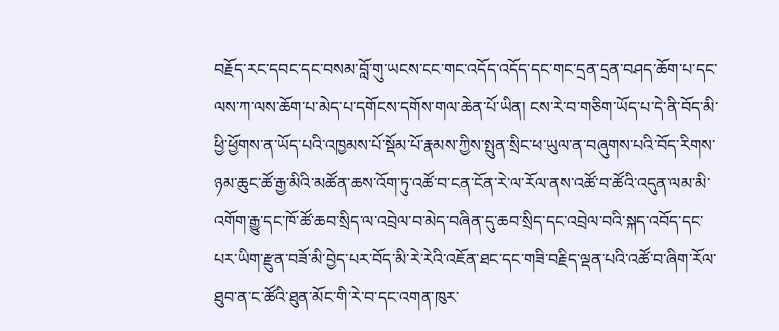བརྗོད་རང་དབང་དང་བསམ་བློ་གུ་ཡངས་ངང་གང་འདོད་འདོད་དང་གང་དྲན་དྲན་བཤད་ཆོག་པ་དང་ལས་ཀ་ལས་ཆོག་པ་མེད་པ་དགོངས་དགོས་གལ་ཆེན་པོ་ཡིན། ངས་རེ་བ་གཅིག་ཡོད་པ་དེ་ནི་བོད་མི་ཕྱི་ཕྱོགས་ན་ཡོད་པའི་འཁྱམས་པོ་སྡོམ་པོ་རྣམས་ཀྱིས་སྤུན་སྲིང་ཕ་ཡུལ་ན་བཞུགས་པའི་བོད་རིགས་ཉམ་ཆུང་ཚོ་རྒྱ་མིའི་མཚོན་ཆས་འོག་ཏུ་འཚོ་བ་ངན་ངོན་རེ་ལ་རོལ་ནས་འཚོ་བ་ཚོའི་འདུན་ལམ་མི་འགོག་རྒྱུ་དང་ཁོ་ཚོ་ཆབ་སྲིད་ལ་འབྲེལ་བ་མེད་བཞིན་དུ་ཆབ་སྲིད་དང་འབྲེལ་བའི་སྐད་འབོད་དང་པར་ཡིག་རྫུན་བཟོ་མི་བྱེད་པར་བོད་མི་རེ་རེའི་འཇོན་ཐང་དང་གཟི་བརྗིད་ལྡན་པའི་འཚོ་བ་ཞིག་རོལ་ཐུབ་ན་ང་ཚོའི་ཐུན་མོང་གི་རེ་བ་དང་འགན་ཁུར་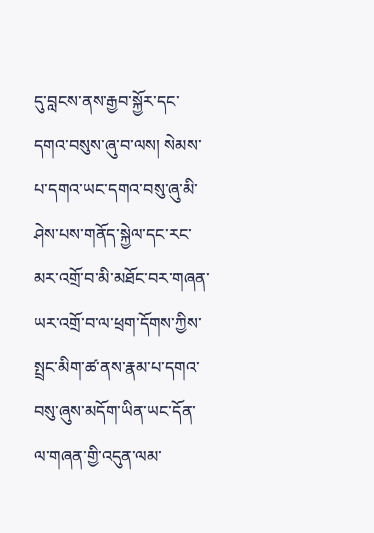དུ་བླངས་ནས་རྒྱབ་སྐྱོར་དང་དགའ་བསུས་ཞུ་བ་ལས། སེམས་པ་དགའ་ཡང་དགའ་བསུ་ཞུ་མི་ཤེས་པས་གནོད་སྐྱེལ་དང་རང་མར་འགྲོ་བ་མི་མཐོང་བར་གཞན་ཡར་འགྲོ་བ་ལ་ཕྲག་དོགས་ཀྱིས་སྤྲང་མིག་ཚ་ནས་རྣམ་པ་དགའ་བསུ་ཞུས་མདོག་ཡིན་ཡང་དོན་ལ་གཞན་གྱི་འདུན་ལམ་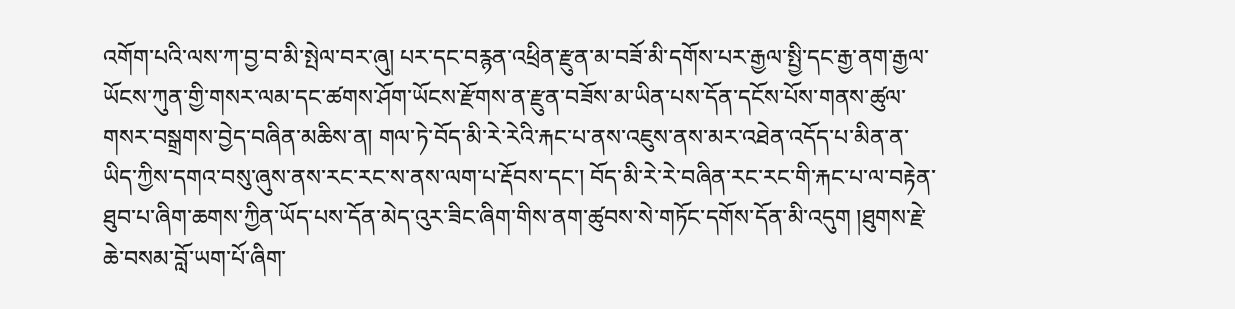འགོག་པའི་ལས་ཀ་བྱ་བ་མི་སྤེལ་བར་ཞུ། པར་དང་བརྙན་འཕྲིན་རྫུན་མ་བཟོ་མི་དགོས་པར་རྒྱལ་སྤྱི་དང་རྒྱ་ནག་རྒྱལ་ཡོངས་ཀུན་གྱི་གསར་ལམ་དང་ཚགས་ཤོག་ཡོངས་རྫོགས་ན་རྫུན་བཟོས་མ་ཡིན་པས་དོན་དངོས་པོས་གནས་ཚུལ་གསར་བསྒྲགས་བྱེད་བཞིན་མཆིས་ན། གལ་ཏེ་བོད་མི་རེ་རེའི་རྐང་པ་ནས་འཇུས་ནས་མར་འཐེན་འདོད་པ་མིན་ན་ཡིད་ཀྱིས་དགའ་བསུ་ཞུས་ནས་རང་རང་ས་ནས་ལག་པ་རྡོབས་དང་། བོད་མི་རེ་རེ་བཞིན་རང་རང་གི་རྐང་པ་ལ་བརྟེན་ཐུབ་པ་ཞིག་ཆགས་ཀྱིན་ཡོད་པས་དོན་མེད་འུར་ཟིང་ཞིག་གིས་ནག་ཚུབས་སེ་གཏོང་དགོས་དོན་མི་འདུག །ཐུགས་རྗེ་ཆེ་བསམ་བློ་ཡག་པོ་ཞིག་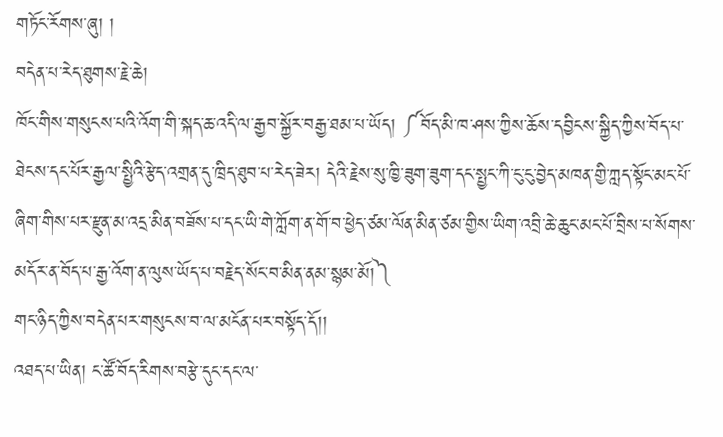གཏོང་རོགས་ཞུ། །
བདེན་པ་རེད་ཐུགས་རྗེ་ཆེ།
ཁོང་གིས་གསུངས་པའི་འོག་གི་སྐད་ཆ་འདི་ལ་རྒྱབ་སྐྱོར་བརྒྱ་ཐམ་པ་ཡོད། ༼བོད་མི་ཁ་ཤས་ཀྱིས་ཆོས་དབྱིངས་སྐྱིད་ཀྱིས་བོད་པ་ཐེངས་དང་པོར་རྒྱལ་སྤྱིའི་རྩེད་འགྲན་དུ་ཁྲིད་ཐུབ་པ་རེད་ཟེར། དེའི་རྗེས་སུ་ཁྱི་ཟུག་ཟུག་དང་སྤྱང་ཀི་ངུ་ངུ་བྱེད་མཁན་གྱི་ཀླད་སྟོང་མང་པོ་ཞིག་གིས་པར་རྫུན་མ་འདྲ་མིན་བཟོས་པ་དང་ཡི་གེ་ཀློག་ན་གོ་བ་ཕྱེད་ཙམ་ལོན་མིན་ཙམ་གྱིས་ཡིག་འབྲི་ཆེ་ཆུང་མང་པོ་བྲིས་པ་སོགས་མདོར་ན་བོད་པ་རྒྱ་འོག་ན་ལུས་ཡོད་པ་བརྗེད་སོང་བ་མིན་ནམ་སྙམ་མོ།༽
གང་ཉིད་ཀྱིས་བདེན་པར་གསུངས་བ་ལ་མངོན་པར་བསྟོད་དོ།།
འཐད་པ་ཡིན། ང་ཚོ་བོད་རིགས་བརྩེ་དུང་དང་ལ་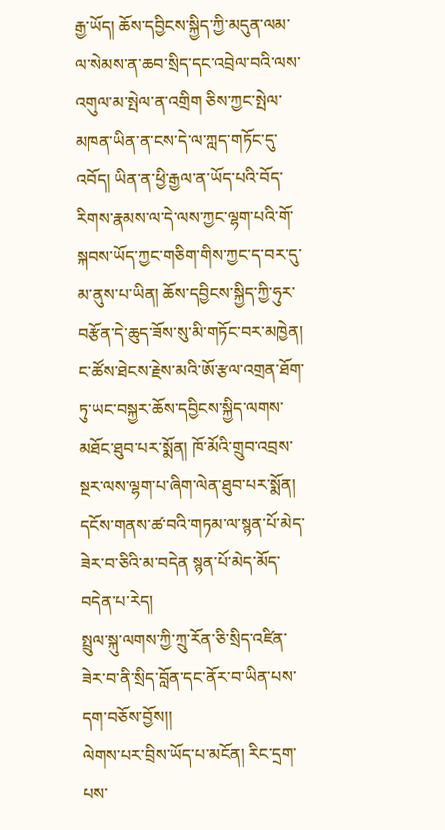རྒྱ་ཡོད། ཆོས་དབྱིངས་སྐྱིད་ཀྱི་མདུན་ལམ་ལ་སེམས་ན་ཆབ་སྲིད་དང་འབྲེལ་བའི་ལས་འགུལ་མ་སྤེལ་ན་འགྲིག ཅིས་ཀྱང་སྤེལ་མཁན་ཡིན་ན་ངས་དེ་ལ་ཀླད་གཏོང་དུ་འབོད། ཡིན་ན་ཕྱི་རྒྱལ་ན་ཡོད་པའི་བོད་རིགས་རྣམས་ལ་དེ་ལས་ཀྱང་ལྷག་པའི་གོ་སྐབས་ཡོད་ཀྱང་གཅིག་གིས་ཀྱང་ད་བར་དུ་མ་ནུས་པ་ཡིན། ཆོས་དབྱིངས་སྐྱིད་ཀྱི་ཧུར་བརྩོན་དེ་ཆུད་ཟོས་སུ་མི་གཏོང་བར་མཁྱེན། ང་ཚོས་ཐེངས་རྗེས་མའི་ཨོ་རྩལ་འགྲན་ཐོག་ཏུ་ཡང་བསྐྱར་ཆོས་དབྱིངས་སྐྱིད་ལགས་མཐོང་ཐུབ་པར་སྨོན། ཁོ་མོའི་གྲུབ་འབྲས་སྔར་ལས་ལྷག་པ་ཞིག་ལེན་ཐུབ་པར་སྨོན།
དངོས་གནས་ཚ་བའི་གཏམ་ལ་སྙན་པོ་མེད་ཟེར་བ་ཅིའི་མ་བདེན སྙན་པོ་མེད་མོད་བདེན་པ་རེད།
སྤྲུལ་སྐུ་ལགས་ཀྱི་ཀྲུ་རོན་ཅི་སྲིད་འཛིན་ཟེར་བ་ནི་སྲིད་བློན་དང་ནོར་བ་ཡིན་པས་དག་བཅོས་བྱོས།།
ལེགས་པར་བྲིས་ཡོད་པ་མངོན། རིང་དྲག་པས་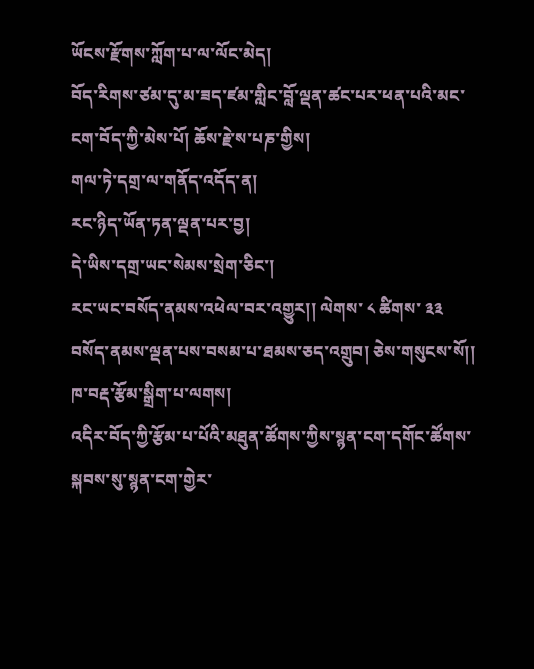ཡོངས་རྫོགས་ཀློག་པ་ལ་ལོང་མེད།
བོད་རིགས་ཙམ་དུ་མ་ཟད་ཛམ་གླིང་བློ་ལྡན་ཚང་པར་ཕན་པའི་མང་ངག་བོད་ཀྱི་མེས་པོ། ཆོས་རྗེ་ས་པཎ་གྱིས།
གལ་ཏེ་དགྲ་ལ་གནོད་འདོད་ན།
རང་ཉིད་ཡོན་ཏན་ལྡན་པར་བྱ།
དེ་ཡིས་དགྲ་ཡང་སེམས་སྲེག་ཅིང་།
རང་ཡང་བསོད་ནམས་འཕེལ་བར་འགྱུར།། ལེགས་ ༨ ཚིགས་ ༣༣
བསོད་ནམས་ལྡན་པས་བསམ་པ་ཐམས་ཅད་འགྲུབ། ཅེས་གསུངས་སོ།།
ཁ་བརྡ་རྩོམ་སྒྲིག་པ་ལགས།
འདིར་བོད་ཀྱི་རྩོམ་པ་པོའི་མཐུན་ཚོགས་ཀྱིས་སྙན་ངག་དགོང་ཚོགས་སྐབས་སུ་སྙན་ངག་གྱེར་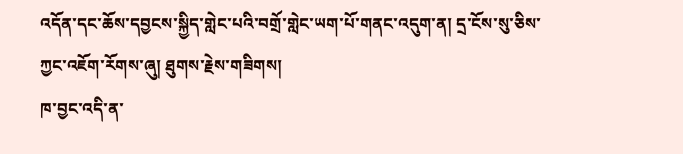འདོན་དང་ཆོས་དབྱངས་སྐྱིད་གླེང་པའི་བགྲོ་གླེང་ཡག་པོ་གནང་འདུག་ན། དྲ་ངོས་སུ་ཅིས་ཀྱང་འཇོག་རོགས་ཞུ། ཐུགས་རྗེས་གཟིགས།
ཁ་བྱང་འདི་ན་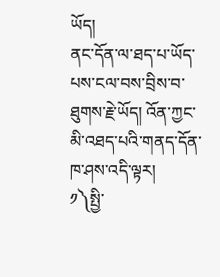ཡོད།
ནང་དོན་ལ་ཐད་པ་ཡོད་པས་ངལ་བས་བྲིས་བ་ཐུགས་རྗེ་ཡོད། འོན་ཀྱང་མི་འཐད་པའི་གནད་དོན་ཁ་ཤས་འདི་ལྟར།
༡༽སྤྱི་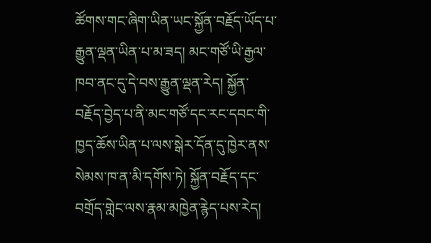ཚོགས་གང་ཞིག་ཡིན་ཡང་སྐྱོན་བརྗོད་ཡོད་པ་རྒྱུན་ལྡན་ཡིན་པ་མ་ཟད། མང་གཙོ་ཡི་རྒྱལ་ཁབ་ནང་དུ་དེ་བས་རྒྱུན་ལྡན་རེད། སྐྱོན་བརྗོད་བྱེད་པ་ནི་མང་གཙོ་དང་རང་དབང་གི་ཁྱད་ཆོས་ཡིན་པ་ལས་སྒེར་དོན་དུ་ཁྱེར་ནས་སེམས་ཁ་ན་མི་དགོས་ཏེ། སྐྱོན་བརྗོད་དང་བགྲོད་གླེང་ལས་རྣམ་མཁྱེན་རྙེད་པས་རེད།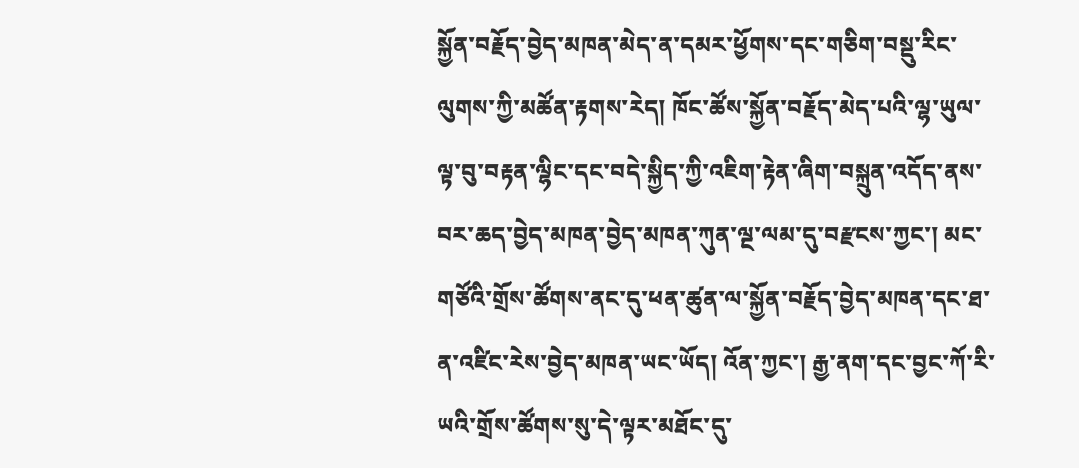སྐྱོན་བརྗོད་བྱེད་མཁན་མེད་ན་དམར་ཕྱོགས་དང་གཅིག་བསྡུ་རིང་ལུགས་ཀྱི་མཚོན་རྟགས་རེད། ཁོང་ཚོས་སྐྱོན་བརྗོད་མེད་པའི་ལྷ་ཡུལ་ལྟ་བུ་བརྟན་ལྷིང་དང་བདེ་སྐྱིད་ཀྱི་འཇིག་རྟེན་ཞིག་བསྐྲུན་འདོད་ནས་བར་ཆད་བྱེད་མཁན་བྱེད་མཁན་ཀུན་ལྔ་ལམ་དུ་བརྫངས་ཀྱང་། མང་གཙོའི་གྲོས་ཚོགས་ནང་དུ་ཕན་ཚུན་ལ་སྐྱོན་བརྗོད་བྱེད་མཁན་དང་ཐ་ན་འཛིང་རེས་བྱེད་མཁན་ཡང་ཡོད། འོན་ཀྱང་། རྒྱ་ནག་དང་བྱང་ཀོ་རི་ཡའི་གྲོས་ཚོགས་སུ་དེ་ལྟར་མཐོང་དུ་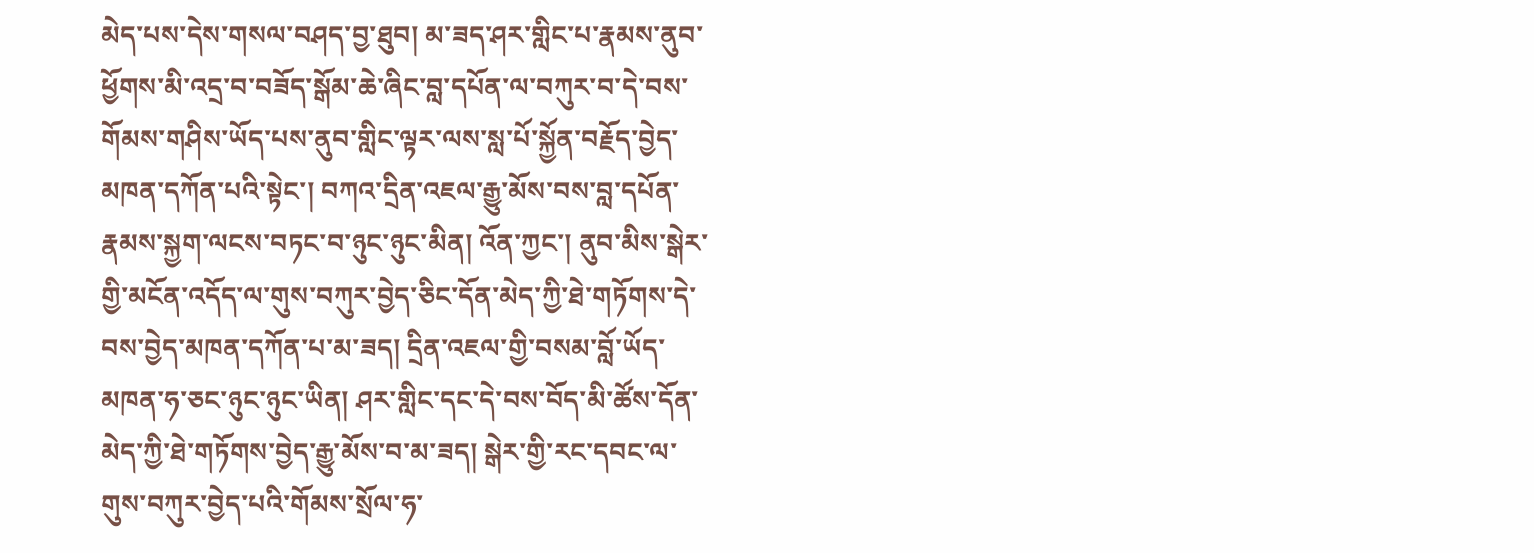མེད་པས་དེས་གསལ་བཤད་བྱ་ཐུབ། མ་ཟད་ཤར་གླིང་པ་རྣམས་ནུབ་ཕྱོགས་མི་འདྲ་བ་བཟོད་སྒོམ་ཆེ་ཞིང་བླ་དཔོན་ལ་བཀུར་བ་དེ་བས་གོམས་གཤིས་ཡོད་པས་ནུབ་གླིང་ལྟར་ལས་སླ་པོ་སྐྱོན་བརྗོད་བྱེད་མཁན་དཀོན་པའི་སྟེང་། བཀའ་དྲིན་འཇལ་རྒྱུ་མོས་བས་བླ་དཔོན་རྣམས་སྐྱག་ལངས་བཏང་བ་ཉུང་ཉུང་མིན། འོན་ཀྱང་། ནུབ་མིས་སྒེར་གྱི་མངོན་འདོད་ལ་གུས་བཀུར་བྱེད་ཅིང་དོན་མེད་ཀྱི་ཐེ་གཏོགས་དེ་བས་བྱེད་མཁན་དཀོན་པ་མ་ཟད། དྲིན་འཇལ་གྱི་བསམ་བློ་ཡོད་མཁན་ཧ་ཅང་ཉུང་ཉུང་ཡིན། ཤར་གླིང་དང་དེ་བས་བོད་མི་ཚོས་དོན་མེད་ཀྱི་ཐེ་གཏོགས་བྱེད་རྒྱུ་མོས་བ་མ་ཟད། སྒེར་གྱི་རང་དབང་ལ་གུས་བཀུར་བྱེད་པའི་གོམས་སྲོལ་ཧ་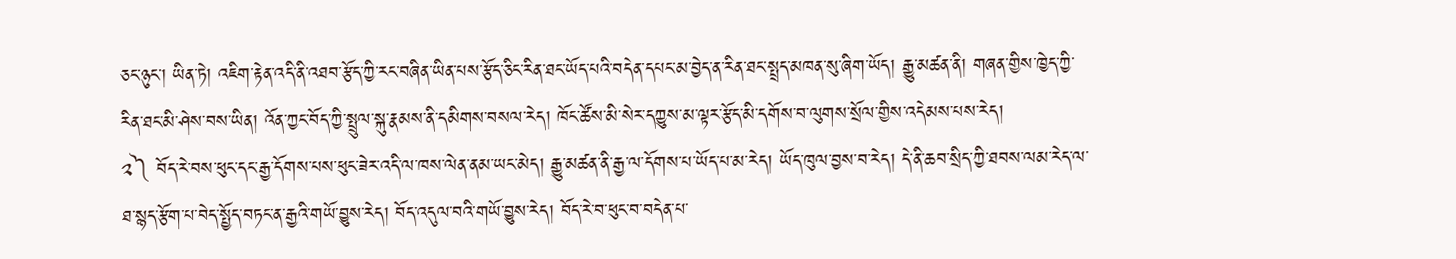ཅང་ཉུང་། ཡིན་ཏེ། འཇིག་རྟེན་འདི་ནི་འཐབ་རྩོད་ཀྱི་རང་བཞིན་ཡིན་པས་རྩོད་ཅིང་རིན་ཐང་ཡོད་པའི་བདེན་དཔང་མ་བྱེད་ན་རིན་ཐང་སྤྲད་མཁན་སུ་ཞིག་ཡོད། རྒྱུ་མཚན་ནི། གཞན་གྱིས་ཁྱེད་ཀྱི་རིན་ཐང་མི་ཤེས་བས་ཡིན། འོན་ཀྱང་བོད་ཀྱི་སྤྲུལ་སྐུ་རྣམས་ནི་དམིགས་བསལ་རེད། ཁོང་ཚོས་མི་སེར་དཀྱུས་མ་ལྟར་རྩོད་མི་དགོས་བ་ལུགས་སྲོལ་གྱིས་འདེམས་པས་རེད།
༢༽ བོད་རེ་བས་ཕུང་དང་རྒྱ་དོགས་པས་ཕུང་ཟེར་འདི་ལ་ཁས་ལེན་ནམ་ཡང་མེད། རྒྱུ་མཚན་ནི་རྒྱ་ལ་དོགས་པ་ཡོད་པ་མ་རེད། ཡོད་ཁུལ་བྱས་བ་རེད། དེ་ནི་ཆབ་སྲིད་ཀྱི་ཐབས་ལམ་རེད་ལ་ཐ་སྙད་རྩོག་པ་བེད་སྤྱོད་བཏང་ན་རྒྱའི་གཡོ་བྱུས་རེད། བོད་འདུལ་བའི་གཡོ་བྱུས་རེད། བོད་རེ་བ་ཕུང་བ་བདེན་པ་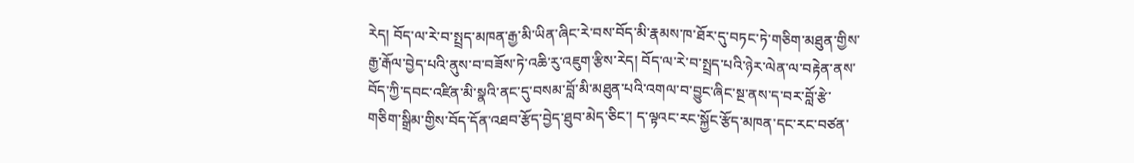རེད། བོད་ལ་རེ་བ་སྤྲད་མཁན་རྒྱ་མི་ཡིན་ཞིང་རེ་བས་བོད་མི་རྣམས་ཁ་ཐོར་དུ་བཏང་ཏེ་གཅིག་མཐུན་གྱིས་རྒྱ་རྒོལ་བྱེད་པའི་ནུས་བ་བཟོས་ཏེ་འཆི་རུ་འཇུག་རྩིས་རེད། བོད་ལ་རེ་བ་སྤྲད་པའི་ཉེར་ལེན་ལ་བརྟེན་ནས་བོད་ཀྱི་དབང་འཛིན་མི་སྣའི་ནང་དུ་བསམ་བློ་མི་མཐུན་པའི་འགལ་བ་བྱུང་ཞིང་སྔ་ནས་ད་བར་བློ་རྩེ་གཅིག་སྒྲིམ་གྱིས་བོད་དོན་འཐབ་རྩོད་བྱེད་ཐུབ་མེད་ཅིང་། ད་ལྟའང་རང་སྐྱོང་རྩོད་མཁན་དང་རང་བཙན་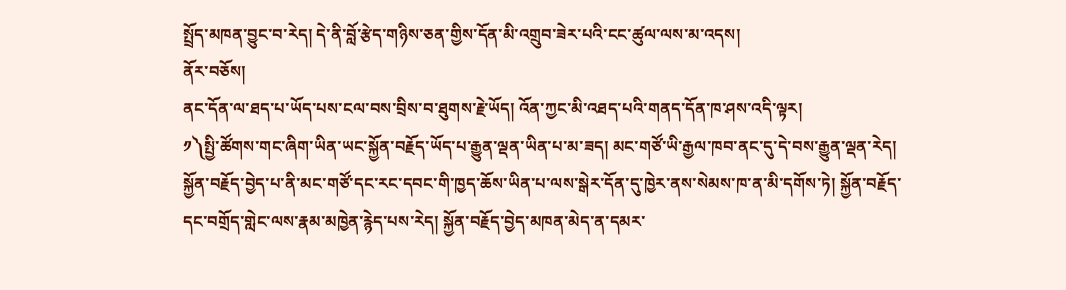སྤྲོད་མཁན་བྱུང་བ་རེད། དེ་ནི་བློ་རྩེད་གཉིས་ཅན་གྱིས་དོན་མི་འགྲུབ་ཟེར་པའི་ངང་ཚུལ་ལས་མ་འདས།
ནོར་བཅོས།
ནང་དོན་ལ་ཐད་པ་ཡོད་པས་ངལ་བས་བྲིས་བ་ཐུགས་རྗེ་ཡོད། འོན་ཀྱང་མི་འཐད་པའི་གནད་དོན་ཁ་ཤས་འདི་ལྟར།
༡༽སྤྱི་ཚོགས་གང་ཞིག་ཡིན་ཡང་སྐྱོན་བརྗོད་ཡོད་པ་རྒྱུན་ལྡན་ཡིན་པ་མ་ཟད། མང་གཙོ་ཡི་རྒྱལ་ཁབ་ནང་དུ་དེ་བས་རྒྱུན་ལྡན་རེད། སྐྱོན་བརྗོད་བྱེད་པ་ནི་མང་གཙོ་དང་རང་དབང་གི་ཁྱད་ཆོས་ཡིན་པ་ལས་སྒེར་དོན་དུ་ཁྱེར་ནས་སེམས་ཁ་ན་མི་དགོས་ཏེ། སྐྱོན་བརྗོད་དང་བགྲོད་གླེང་ལས་རྣམ་མཁྱེན་རྙེད་པས་རེད། སྐྱོན་བརྗོད་བྱེད་མཁན་མེད་ན་དམར་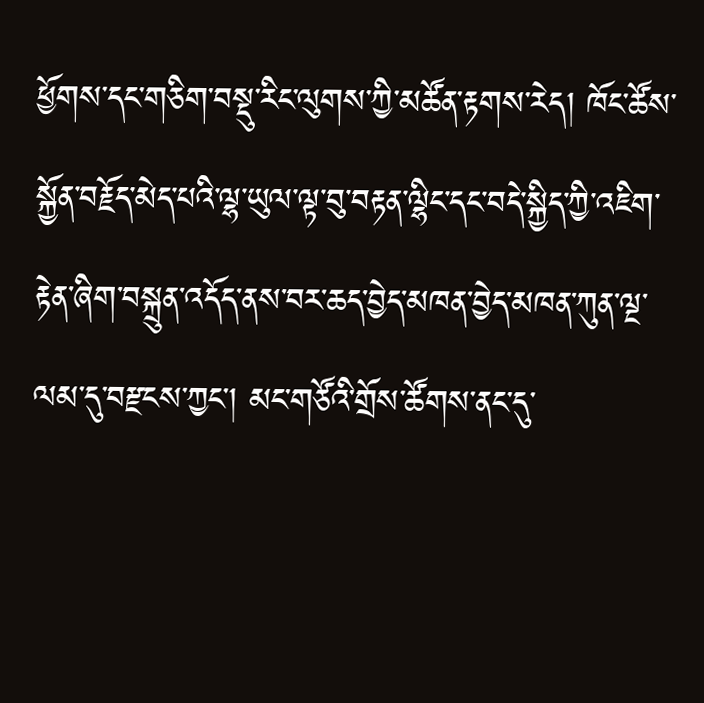ཕྱོགས་དང་གཅིག་བསྡུ་རིང་ལུགས་ཀྱི་མཚོན་རྟགས་རེད། ཁོང་ཚོས་སྐྱོན་བརྗོད་མེད་པའི་ལྷ་ཡུལ་ལྟ་བུ་བརྟན་ལྷིང་དང་བདེ་སྐྱིད་ཀྱི་འཇིག་རྟེན་ཞིག་བསྐྲུན་འདོད་ནས་བར་ཆད་བྱེད་མཁན་བྱེད་མཁན་ཀུན་ལྔ་ལམ་དུ་བརྫངས་ཀྱང་། མང་གཙོའི་གྲོས་ཚོགས་ནང་དུ་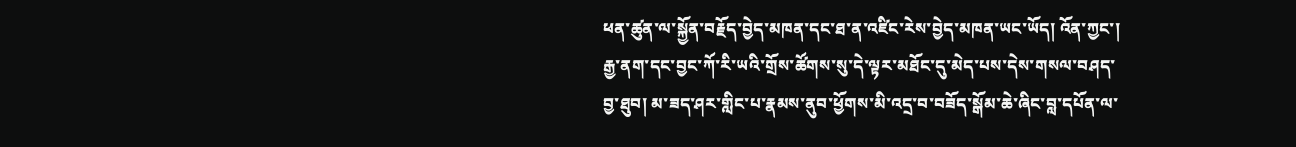ཕན་ཚུན་ལ་སྐྱོན་བརྗོད་བྱེད་མཁན་དང་ཐ་ན་འཛིང་རེས་བྱེད་མཁན་ཡང་ཡོད། འོན་ཀྱང་། རྒྱ་ནག་དང་བྱང་ཀོ་རི་ཡའི་གྲོས་ཚོགས་སུ་དེ་ལྟར་མཐོང་དུ་མེད་པས་དེས་གསལ་བཤད་བྱ་ཐུབ། མ་ཟད་ཤར་གླིང་པ་རྣམས་ནུབ་ཕྱོགས་མི་འདྲ་བ་བཟོད་སྒོམ་ཆེ་ཞིང་བླ་དཔོན་ལ་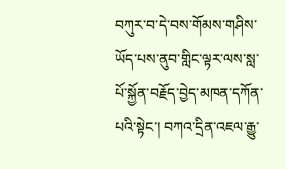བཀུར་བ་དེ་བས་གོམས་གཤིས་ཡོད་པས་ནུབ་གླིང་ལྟར་ལས་སླ་པོ་སྐྱོན་བརྗོད་བྱེད་མཁན་དཀོན་པའི་སྟེང་། བཀའ་དྲིན་འཇལ་རྒྱུ་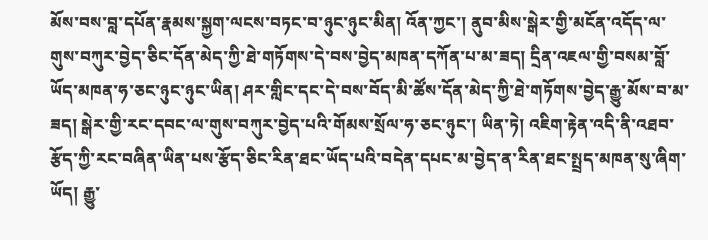མོས་བས་བླ་དཔོན་རྣམས་སྐྱག་ལངས་བཏང་བ་ཉུང་ཉུང་མིན། འོན་ཀྱང་། ནུབ་མིས་སྒེར་གྱི་མངོན་འདོད་ལ་གུས་བཀུར་བྱེད་ཅིང་དོན་མེད་ཀྱི་ཐེ་གཏོགས་དེ་བས་བྱེད་མཁན་དཀོན་པ་མ་ཟད། དྲིན་འཇལ་གྱི་བསམ་བློ་ཡོད་མཁན་ཧ་ཅང་ཉུང་ཉུང་ཡིན། ཤར་གླིང་དང་དེ་བས་བོད་མི་ཚོས་དོན་མེད་ཀྱི་ཐེ་གཏོགས་བྱེད་རྒྱུ་མོས་བ་མ་ཟད། སྒེར་གྱི་རང་དབང་ལ་གུས་བཀུར་བྱེད་པའི་གོམས་སྲོལ་ཧ་ཅང་ཉུང་། ཡིན་ཏེ། འཇིག་རྟེན་འདི་ནི་འཐབ་རྩོད་ཀྱི་རང་བཞིན་ཡིན་པས་རྩོད་ཅིང་རིན་ཐང་ཡོད་པའི་བདེན་དཔང་མ་བྱེད་ན་རིན་ཐང་སྤྲད་མཁན་སུ་ཞིག་ཡོད། རྒྱུ་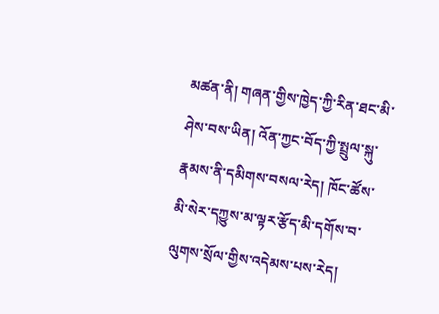མཚན་ནི། གཞན་གྱིས་ཁྱེད་ཀྱི་རིན་ཐང་མི་ཤེས་བས་ཡིན། འོན་ཀྱང་བོད་ཀྱི་སྤྲུལ་སྐུ་རྣམས་ནི་དམིགས་བསལ་རེད། ཁོང་ཚོས་མི་སེར་དཀྱུས་མ་ལྟར་རྩོད་མི་དགོས་བ་ལུགས་སྲོལ་གྱིས་འདེམས་པས་རེད།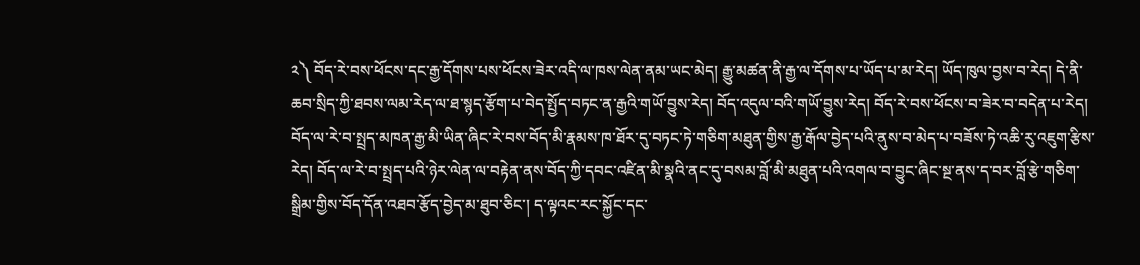༢༽ བོད་རེ་བས་ཕོངས་དང་རྒྱ་དོགས་པས་ཕོངས་ཟེར་འདི་ལ་ཁས་ལེན་ནམ་ཡང་མེད། རྒྱུ་མཚན་ནི་རྒྱ་ལ་དོགས་པ་ཡོད་པ་མ་རེད། ཡོད་ཁུལ་བྱས་བ་རེད། དེ་ནི་ཆབ་སྲིད་ཀྱི་ཐབས་ལམ་རེད་ལ་ཐ་སྙད་རྩོག་པ་བེད་སྤྱོད་བཏང་ན་རྒྱའི་གཡོ་བྱུས་རེད། བོད་འདུལ་བའི་གཡོ་བྱུས་རེད། བོད་རེ་བས་ཕོངས་བ་ཟེར་བ་བདེན་པ་རེད། བོད་ལ་རེ་བ་སྤྲད་མཁན་རྒྱ་མི་ཡིན་ཞིང་རེ་བས་བོད་མི་རྣམས་ཁ་ཐོར་དུ་བཏང་ཏེ་གཅིག་མཐུན་གྱིས་རྒྱ་རྒོལ་བྱེད་པའི་ནུས་བ་མེད་པ་བཟོས་ཏེ་འཆི་རུ་འཇུག་རྩིས་རེད། བོད་ལ་རེ་བ་སྤྲད་པའི་ཉེར་ལེན་ལ་བརྟེན་ནས་བོད་ཀྱི་དབང་འཛིན་མི་སྣའི་ནང་དུ་བསམ་བློ་མི་མཐུན་པའི་འགལ་བ་བྱུང་ཞིང་སྔ་ནས་ད་བར་བློ་རྩེ་གཅིག་སྒྲིམ་གྱིས་བོད་དོན་འཐབ་རྩོད་བྱེད་མ་ཐུབ་ཅིང་། ད་ལྟའང་རང་སྐྱོང་དང་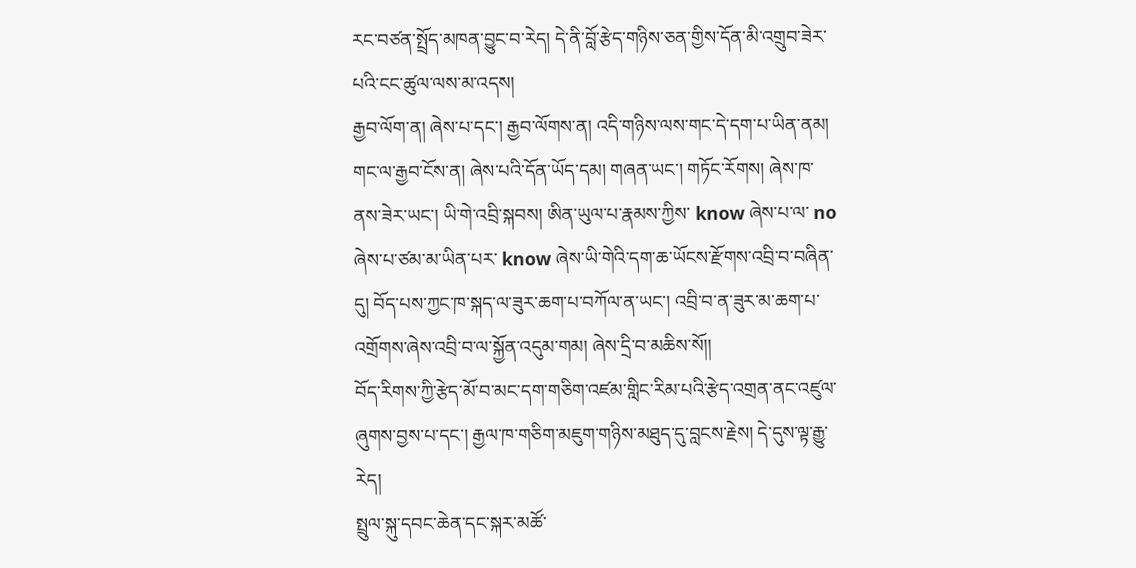རང་བཙན་སྤྲོད་མཁན་བྱུང་བ་རེད། དེ་ནི་བློ་རྩེད་གཉིས་ཅན་གྱིས་དོན་མི་འགྲུབ་ཟེར་པའི་ངང་ཚུལ་ལས་མ་འདས།
རྒྱབ་ལོག་ན། ཞེས་པ་དང་། རྒྱབ་ལོགས་ན། འདི་གཉིས་ལས་གང་དེ་དག་པ་ཡིན་ནམ། གང་ལ་རྒྱབ་ངོས་ན། ཞེས་པའི་དོན་ཡོད་དམ། གཞན་ཡང་། གཏོང་རོགས། ཞེས་ཁ་ནས་ཟེར་ཡང་། ཡི་གེ་འབྲི་སྐབས། ཨིན་ཡུལ་པ་རྣམས་ཀྱིས་ know ཞེས་པ་ལ་ no ཞེས་པ་ཙམ་མ་ཡིན་པར་ know ཞེས་ཡི་གེའི་དག་ཆ་ཡོངས་རྫོགས་འབྲི་བ་བཞིན་དུ། བོད་པས་ཀྱང་ཁ་སྐད་ལ་ཟུར་ཆག་པ་བཀོལ་ན་ཡང་། འབྲི་བ་ན་ཟུར་མ་ཆག་པ་འགྲོགས་ཞེས་འབྲི་བ་ལ་སྐྱོན་འདུམ་གམ། ཞེས་དྲི་བ་མཆིས་སོ།།
བོད་རིགས་ཀྱི་རྩེད་མོ་བ་མང་དག་གཅིག་འཛམ་གླིང་རིམ་པའི་རྩེད་འགྲན་ནང་འཛུལ་ཞུགས་བྱས་པ་དང་། རྒྱལ་ཁ་གཅིག་མཇུག་གཉིས་མཐུད་དུ་བླངས་རྗེས། དེ་དུས་ལྟ་རྒྱུ་རེད།
སྤྲུལ་སྐུ་དབང་ཆེན་དང་སྐར་མཚོ་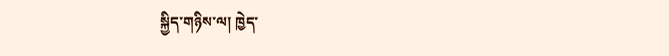སྐྱིད་གཉིས་ལ། ཁྱེད་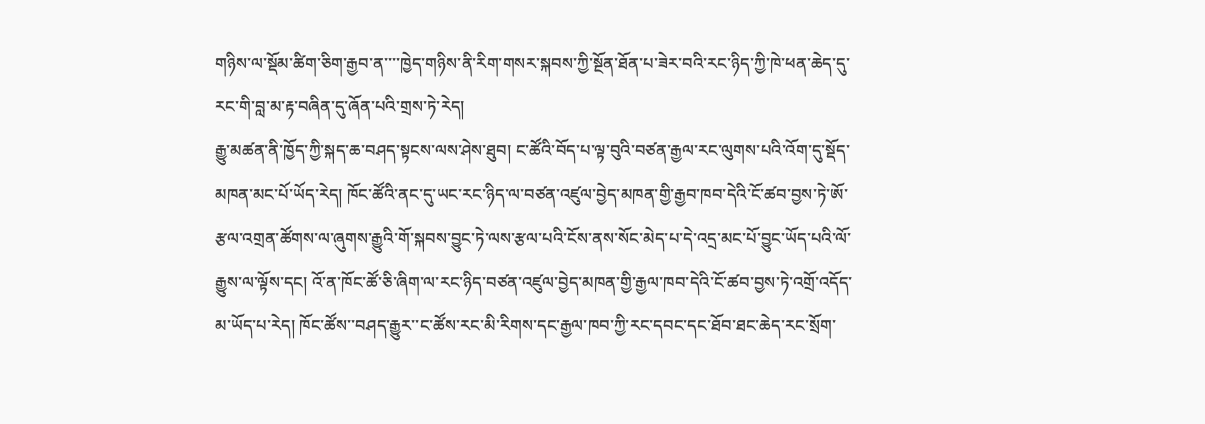གཉིས་ལ་སྡོམ་ཚིག་ཅིག་རྒྱབ་ན་་་་ཁྱེད་གཉིས་ནི་རིག་གསར་སྐབས་ཀྱི་སྔོན་ཐོན་པ་ཟེར་བའི་རང་ཉིད་ཀྱི་ཁེ་ཕན་ཆེད་དུ་རང་གི་བླ་མ་རྟ་བཞིན་དུ་ཞོན་པའི་གྲས་ཏེ་རེད།
རྒྱུ་མཚན་ནི་ཁྱོད་ཀྱི་སྐད་ཆ་བཤད་སྟངས་ལས་ཤེས་ཐུབ། ང་ཚོའི་བོད་པ་ལྟ་བུའི་བཙན་རྒྱལ་རང་ལུགས་པའི་འོག་དུ་སྡོད་མཁན་མང་པོ་ཡོད་རེད། ཁོང་ཚོའི་ནང་དུ་ཡང་རང་ཉིད་ལ་བཙན་འཛུལ་བྱེད་མཁན་གྱི་རྒྱབ་ཁབ་དེའི་ངོ་ཚབ་བྱས་ཏེ་ཨོ་རྩལ་འགྲན་ཚོགས་ལ་ཞུགས་རྒྱུའི་གོ་སྐབས་བྱུང་ཏེ་ལས་རྩལ་པའི་ངོས་ནས་སོང་མེད་པ་དེ་འདྲ་མང་པོ་བྱུང་ཡོད་པའི་ལོ་རྒྱུས་ལ་ལྟོས་དང། འོ་ན་ཁོང་ཚོ་ཅི་ཞིག་ལ་རང་ཉིད་བཙན་འཛུལ་བྱེད་མཁན་གྱི་རྒྱལ་ཁབ་དེའི་ངོ་ཚབ་བྱས་ཏེ་འགྲོ་འདོད་མ་ཡོད་པ་རེད། ཁོང་ཚོས་་བཤད་རྒྱུར་་ང་ཚོས་རང་མི་རིགས་དང་རྒྱལ་ཁབ་ཀྱི་རང་དབང་དང་ཐོབ་ཐང་ཆེད་རང་སྲོག་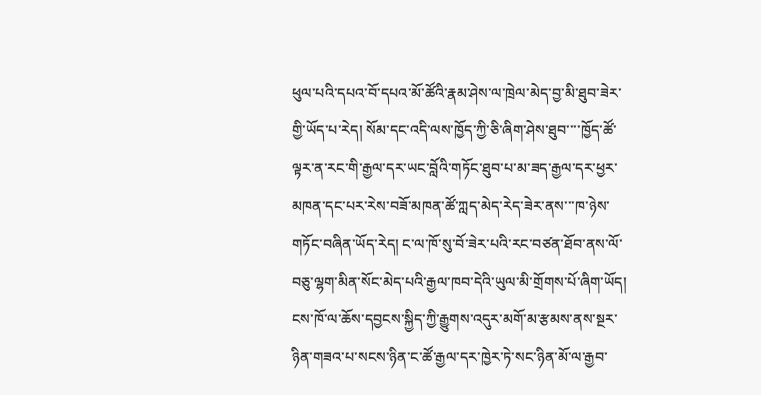ཕུལ་པའི་དཔའ་བོ་དཔའ་མོ་ཚོའི་རྣམ་ཤེས་ལ་ཁྲེལ་མེད་བྱ་མི་ཐུབ་ཟེར་གྱི་ཡོད་པ་རེད། སོམ་དང་འདི་ལས་ཁྱོད་ཀྱི་ཅི་ཞིག་ཤེས་ཐུབ་་་་ཁྱོད་ཚོ་ལྟར་ན་རང་གི་རྒྱལ་དར་ཡང་བློའི་གཏོང་ཐུབ་པ་མ་ཟད་རྒྱལ་དར་ཕྱར་མཁན་དང་པར་རེས་བཟོ་མཁན་ཚོ་ཀླད་མེད་རེད་ཟེར་ནས་་་ཁ་ཉེས་གཏོང་བཞིན་ཡོད་རེད། ང་ལ་ཁོ་སུ་བོ་ཟེར་པའི་རང་བཙན་ཐོབ་ནས་ལོ་བཅུ་ལྷག་མིན་སོང་མེད་པའི་རྒྱལ་ཁབ་དེའི་ཡུལ་མི་གྲོགས་པོ་ཞིག་ཡོད། ངས་ཁོ་ལ་ཆོས་དབྱངས་སྐྱིད་ཀྱི་རྒྱུགས་འདུར་མགོ་མ་རྩམས་ནས་སྔར་ཉིན་གཟའ་པ་སངས་ཉིན་ང་ཚོ་རྒྱལ་དར་ཁྱེར་ཏེ་སང་ཉིན་མོ་ལ་རྒྱབ་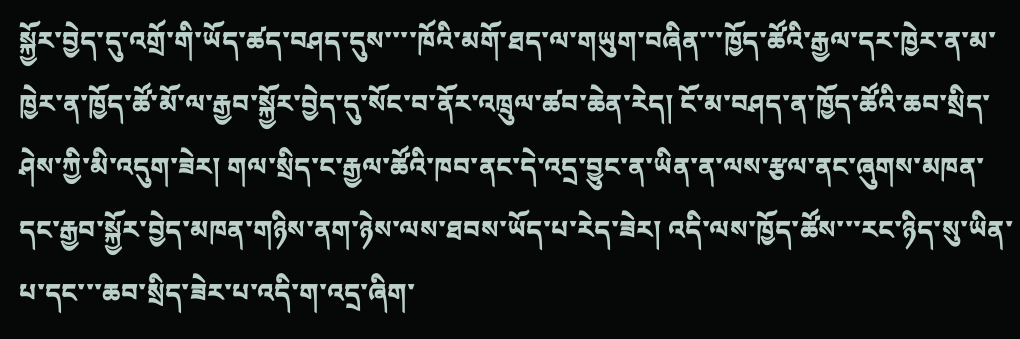སྐྱོར་བྱེད་དུ་འགྲོ་གི་ཡོད་ཚད་བཤད་དུས་་་་ཁོའི་མགོ་ཐད་ལ་གཡུག་བཞིན་་་ཁྱོད་ཚོའི་རྒྱལ་དར་ཁྱེར་ན་མ་ཁྱེར་ན་ཁྱོད་ཚོ་མོ་ལ་རྒྱབ་སྐྱོར་བྱེད་དུ་སོང་བ་ནོར་འཁྲུལ་ཚབ་ཆེན་རེད། ངོ་མ་བཤད་ན་ཁྱོད་ཚོའི་ཆབ་སྲིད་ཤེས་ཀྱི་མི་འདུག་ཟེར། གལ་སྲིད་ང་རྒྱལ་ཚོའི་ཁབ་ནང་དེ་འདྲ་བྱུང་ན་ཡིན་ན་ལས་རྩལ་ནང་ཞུགས་མཁན་དང་རྒྱབ་སྐྱོར་བྱེད་མཁན་གཉིས་ནག་ཉེས་ལས་ཐབས་ཡོད་པ་རེད་ཟེར། འདི་ལས་ཁྱོད་ཚོས་་་རང་ཉིད་སུ་ཡིན་པ་དང་་་ཆབ་སྲིད་ཟེར་པ་འདི་ག་འདྲ་ཞིག་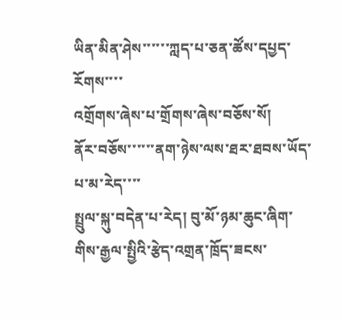ཡིན་མིན་ཤེས་་་་་་ཀླད་པ་ཅན་ཚོས་དཔྱད་རོགས་་་་
འགྲོགས་ཞེས་པ་གྲོགས་ཞེས་བཅོས་སོ།
ནོར་བཅོས་་་་་་ནག་ཉེས་ལས་ཐར་ཐབས་ཡོད་པ་མ་རེད་་་་
སྤྲུལ་སྐུ་བདེན་པ་རེད། བུ་མོ་ཉམ་ཆུང་ཞིག་གིས་རྒྱལ་སྤྱིའི་རྩེད་འགྲན་ཁྲོད་ཟངས་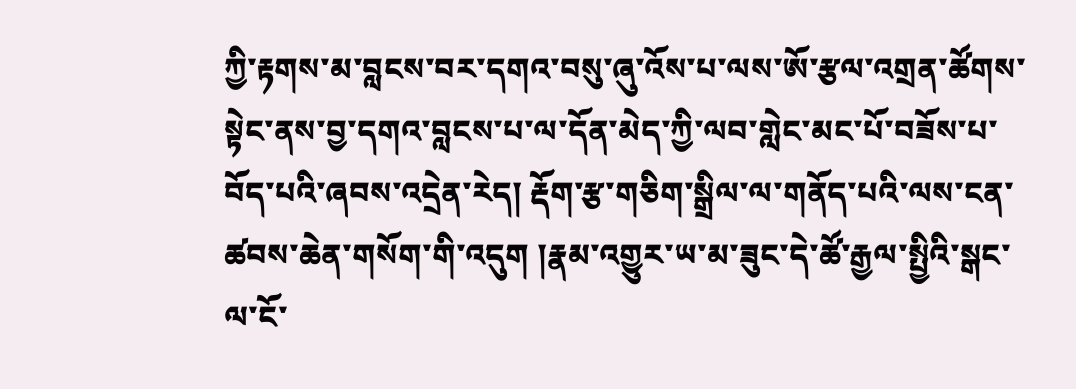ཀྱི་རྟགས་མ་བླངས་བར་དགའ་བསུ་ཞུ་འོས་པ་ལས་ཨོ་རྩལ་འགྲན་ཚོགས་སྟེང་ནས་བྱ་དགའ་བླངས་པ་ལ་དོན་མེད་ཀྱི་ལབ་གླེང་མང་པོ་བཟོས་པ་བོད་པའི་ཞབས་འདྲེན་རེད། རྡོག་རྩ་གཅིག་སྒྲིལ་ལ་གནོད་པའི་ལས་ངན་ཚབས་ཆེན་གསོག་གི་འདུག །རྣམ་འགྱུར་ཡ་མ་ཟུང་དེ་ཚོ་རྒྱལ་སྤྱིའི་སྒང་ལ་ངོ་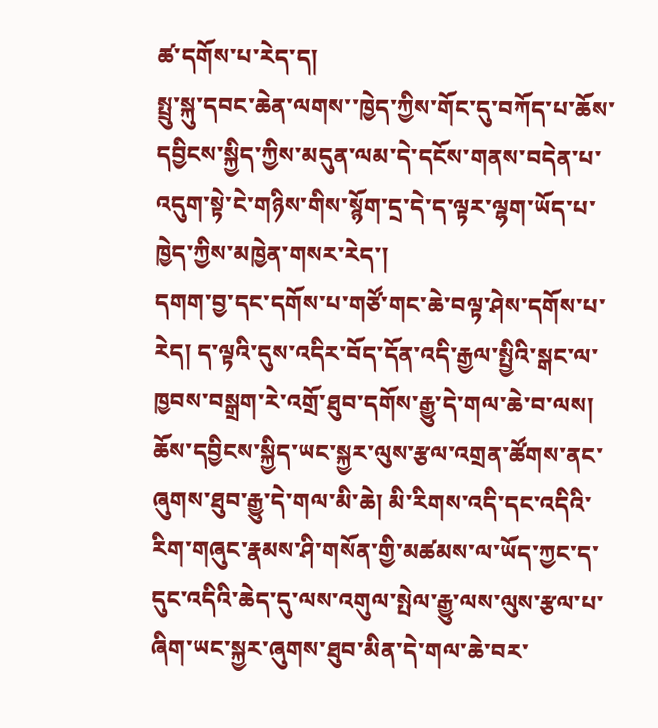ཚ་དགོས་པ་རེད་ད།
སྤྲུ་སྐུ་དབང་ཆེན་ལགས་་ཁྱེད་ཀྱིས་གོང་དུ་བཀོད་པ་ཆོས་དབྱིངས་སྐྱིད་ཀྱིས་མདུན་ལམ་དེ་དངོས་གནས་བདེན་པ་འདུག་སྟེ་ངེ་གཉིས་གིས་སྙོག་དྲ་དེ་ད་ལྟར་ལྷག་ཡོད་པ་ཁྱེད་ཀྱིས་མཁྱེན་གསར་རེད་།
དགག་བྱ་དང་དགོས་པ་གཙོ་གང་ཆེ་བལྟ་ཤེས་དགོས་པ་རེད། ད་ལྟའི་དུས་འདིར་བོད་དོན་འདི་རྒྱལ་སྤྱིའི་སྒང་ལ་ཁྱབས་བསྒྲག་རེ་འགྲོ་ཐུབ་དགོས་རྒྱུ་དེ་གལ་ཆེ་བ་ལས། ཆོས་དབྱིངས་སྐྱིད་ཡང་སྐྱར་ལུས་རྩལ་འགྲན་ཚོགས་ནང་ཞུགས་ཐུབ་རྒྱུ་དེ་གལ་མི་ཆེ། མི་རིགས་འདི་དང་འདིའི་རིག་གཞུང་རྣམས་ཤི་གསོན་གྱི་མཚམས་ལ་ཡོད་ཀྱང་ད་དུང་འདིའི་ཆེད་དུ་ལས་འགུལ་སྤེལ་རྒྱུ་ལས་ལུས་རྩལ་པ་ཞིག་ཡང་སྐྱར་ཞུགས་ཐུབ་མིན་དེ་གལ་ཆེ་བར་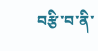བརྩི་བ་ནི་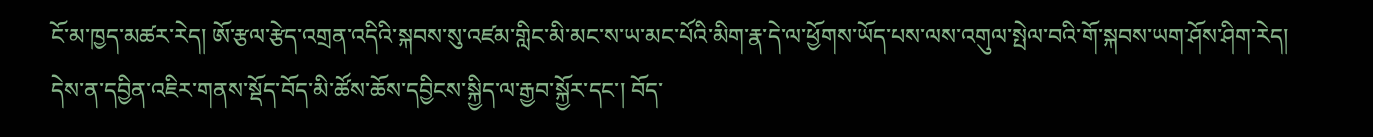ངོ་མ་ཁྱད་མཚར་རེད། ཨོ་རྩལ་རྩེད་འགྲན་འདིའི་སྐབས་སུ་འཛམ་གླིང་མི་མང་ས་ཡ་མང་པོའི་མིག་རྣ་དེ་ལ་ཕྱོགས་ཡོད་པས་ལས་འགུལ་སྤེལ་བའི་གོ་སྐབས་ཡག་ཤོས་ཤིག་རེད། དེས་ན་དབྱིན་འཇིར་གནས་སྡོད་བོད་མི་ཚོས་ཆོས་དབྱིངས་སྐྱིད་ལ་རྒྱབ་སྐྱོར་དང་། བོད་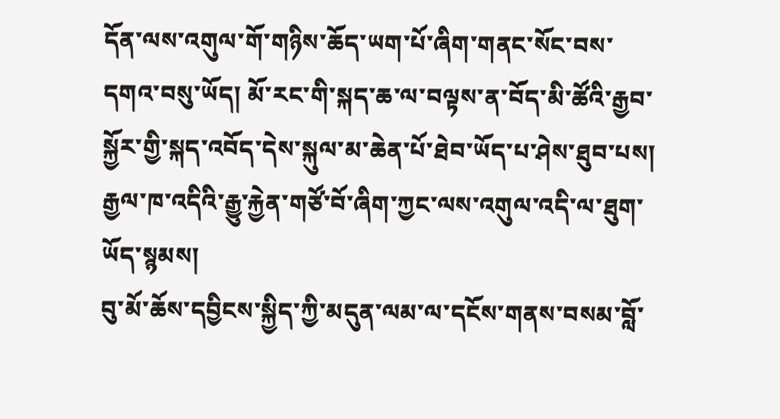དོན་ལས་འགུལ་གོ་གཉིས་ཆོད་ཡག་པོ་ཞིག་གནང་སོང་བས་དགའ་བསུ་ཡོད། མོ་རང་གི་སྐད་ཆ་ལ་བལྟས་ན་བོད་མི་ཚོའི་རྒྱབ་སྐྱོར་གྱི་སྐད་འབོད་དེས་སྐུལ་མ་ཆེན་པོ་ཐེབ་ཡོད་པ་ཤེས་ཐུབ་པས། རྒྱལ་ཁ་འདིའི་རྒྱུ་རྐྱེན་གཙོ་བོ་ཞིག་ཀྱང་ལས་འགུལ་འདི་ལ་ཐུག་ཡོད་སྙམས།
བུ་མོ་ཆོས་དབྱིངས་སྐྱིད་ཀྱི་མདུན་ལམ་ལ་དངོས་གནས་བསམ་བློ་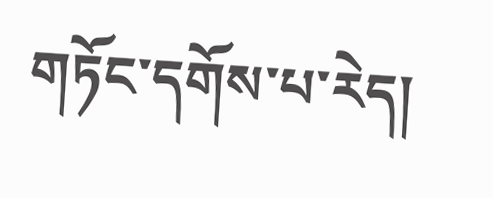གཏོང་དགོས་པ་རེད།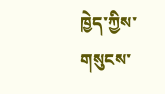ཁྱེད་ཀྱིས་གསུངས་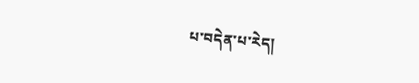པ་བདེན་པ་རེད།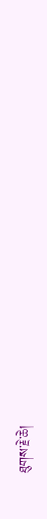ཐུགས་རྗེ་ཆེ།